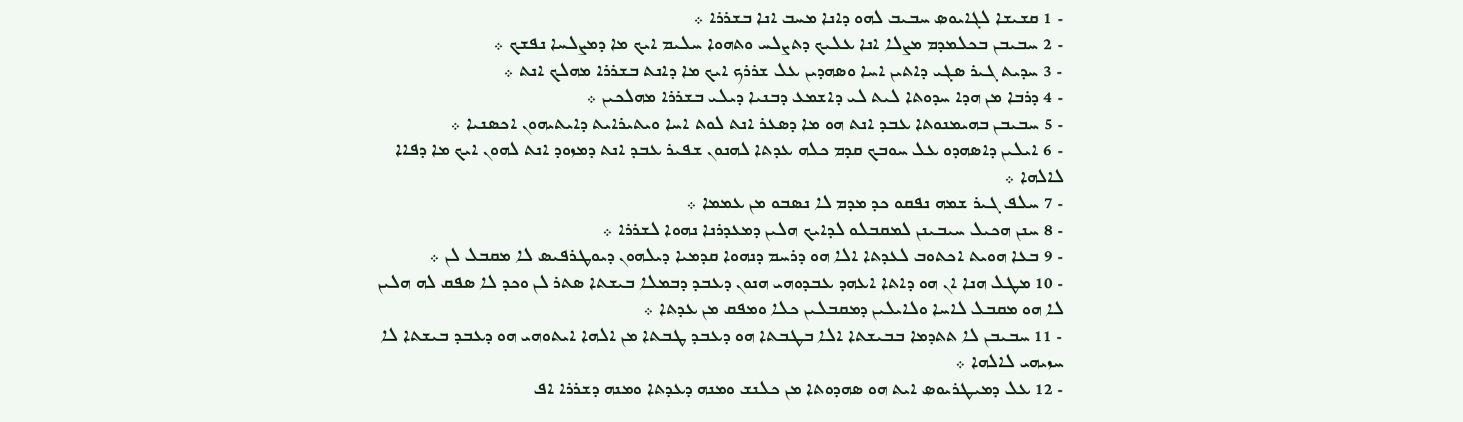- 1 ܩܫܝܫܐ ܠܓܐܝܘܤ ܚܒܝܒ ܠܗܘ ܕܐܢܐ ܡܚܒ ܐܢܐ ܒܫܪܪܐ ܀
- 2 ܚܒܝܒܢ ܒܟܠܡܕܡ ܡܨܠܐ ܐܢܐ ܥܠܝܟ ܕܬܨܠܚ ܘܬܗܘܐ ܚܠܝܡ ܐܝܟ ܡܐ ܕܡܨܠܚܐ ܢܦܫܟ ܀
- 3 ܚܕܝܬ ܓܝܪ ܤܓܝ ܕܐܬܝܢ ܐܚܐ ܘܤܗܕܝܢ ܥܠ ܫܪܪܟ ܐܝܟ ܡܐ ܕܐܢܬ ܒܫܪܪܐ ܡܗܠܟ ܐܢܬ ܀
- 4 ܕܪܒܐ ܡܢ ܗܕܐ ܚܕܘܬܐ ܠܝܬ ܠܝ ܕܐܫܡܥ ܕܒܢܝܐ ܕܝܠܝ ܒܫܪܪܐ ܡܗܠܟܝܢ ܀
- 5 ܚܒܝܒܢ ܒܗܝܡܢܘܬܐ ܥܒܕ ܐܢܬ ܗܘ ܡܐ ܕܤܥܪ ܐܢܬ ܠܘܬ ܐܚܐ ܘܝܬܝܪܐܝܬ ܕܐܝܬܝܗܘܢ ܐܟܤܢܝܐ ܀
- 6 ܐܝܠܝܢ ܕܐܤܗܕܘ ܥܠ ܚܘܒܟ ܩܕܡ ܟܠܗ ܥܕܬܐ ܠܗܢܘܢ ܫܦܝܪ ܥܒܕ ܐܢܬ ܕܡܙܘܕ ܐܢܬ ܠܗܘܢ ܐܝܟ ܡܐ ܕܦܐܐ ܠܐܠܗܐ ܀
- 7 ܚܠܦ ܓܝܪ ܫܡܗ ܢܦܩܘ ܟܕ ܡܕܡ ܠܐ ܢܤܒܘ ܡܢ ܥܡܡܐ ܀
- 8 ܚܢܢ ܗܟܝܠ ܚܝܒܝܢܢ ܠܡܩܒܠܘ ܠܕܐܝܟ ܗܠܝܢ ܕܡܥܕܪܢܐ ܢܗܘܐ ܠܫܪܪܐ ܀
- 9 ܒܥܐ ܗܘܝܬ ܐܟܬܘܒ ܠܥܕܬܐ ܐܠܐ ܗܘ ܕܪܚܡ ܕܢܗܘܐ ܩܕܡܝܐ ܕܝܠܗܘܢ ܕܝܘܛܪܦܝܤ ܠܐ ܡܩܒܠ ܠܢ ܀
- 10 ܡܛܠ ܗܢܐ ܐܢ ܗܘ ܕܐܬܐ ܐܥܗܕ ܥܒܕܘܗܝ ܗܢܘܢ ܕܥܒܕ ܕܒܡܠܐ ܒܝܫܬܐ ܤܬܪ ܠܢ ܘܟܕ ܠܐ ܤܦܩ ܠܗ ܗܠܝܢ ܠܐ ܗܘ ܡܩܒܠ ܠܐܚܐ ܘܠܐܝܠܝܢ ܕܡܩܒܠܝܢ ܟܠܐ ܘܡܦܩ ܡܢ ܥܕܬܐ ܀
- 11 ܚܒܝܒܢ ܠܐ ܬܬܕܡܐ ܒܒܝܫܬܐ ܐܠܐ ܒܛܒܬܐ ܗܘ ܕܥܒܕ ܛܒܬܐ ܡܢ ܐܠܗܐ ܐܝܬܘܗܝ ܗܘ ܕܥܒܕ ܒܝܫܬܐ ܠܐ ܚܙܝܗܝ ܠܐܠܗܐ ܀
- 12 ܥܠ ܕܡܝܛܪܝܘܤ ܐܝܬ ܗܘ ܤܗܕܘܬܐ ܡܢ ܟܠܢܫ ܘܡܢܗ ܕܥܕܬܐ ܘܡܢܗ ܕܫܪܪܐ ܐܦ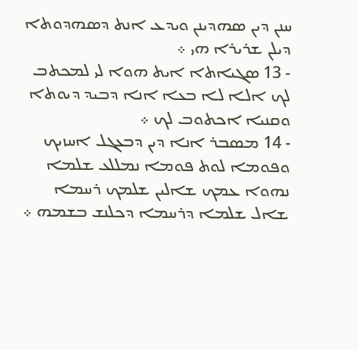ܚܢܢ ܕܝܢ ܤܗܕܝܢܢ ܘܝܕܥ ܐܢܬ ܕܤܗܕܘܬܐ ܕܝܠܢ ܫܪܝܪܐ ܗܝ ܀
- 13 ܤܓܝܐܬܐ ܐܝܬ ܗܘܐ ܠܝ ܠܡܟܬܒ ܠܟ ܐܠܐ ܠܐ ܒܥܐ ܐܢܐ ܕܒܝܕ ܕܝܘܬܐ ܘܩܢܝܐ ܐܟܬܘܒ ܠܟ ܀
- 14 ܡܤܒܪ ܐܢܐ ܕܝܢ ܕܒܥܓܠ ܐܚܙܝܟ ܘܦܘܡܐ ܠܘܬ ܦܘܡܐ ܢܡܠܠܥ ܫܠܡܐ ܢܗܘܐ ܥܡܟ ܫܐܠܝܢ ܫܠܡܟ ܪܚܡܐ ܫܐܠ ܫܠܡܐ ܕܪܚܡܐ ܕܟܠܢܫ ܒܫܡܗ ܀